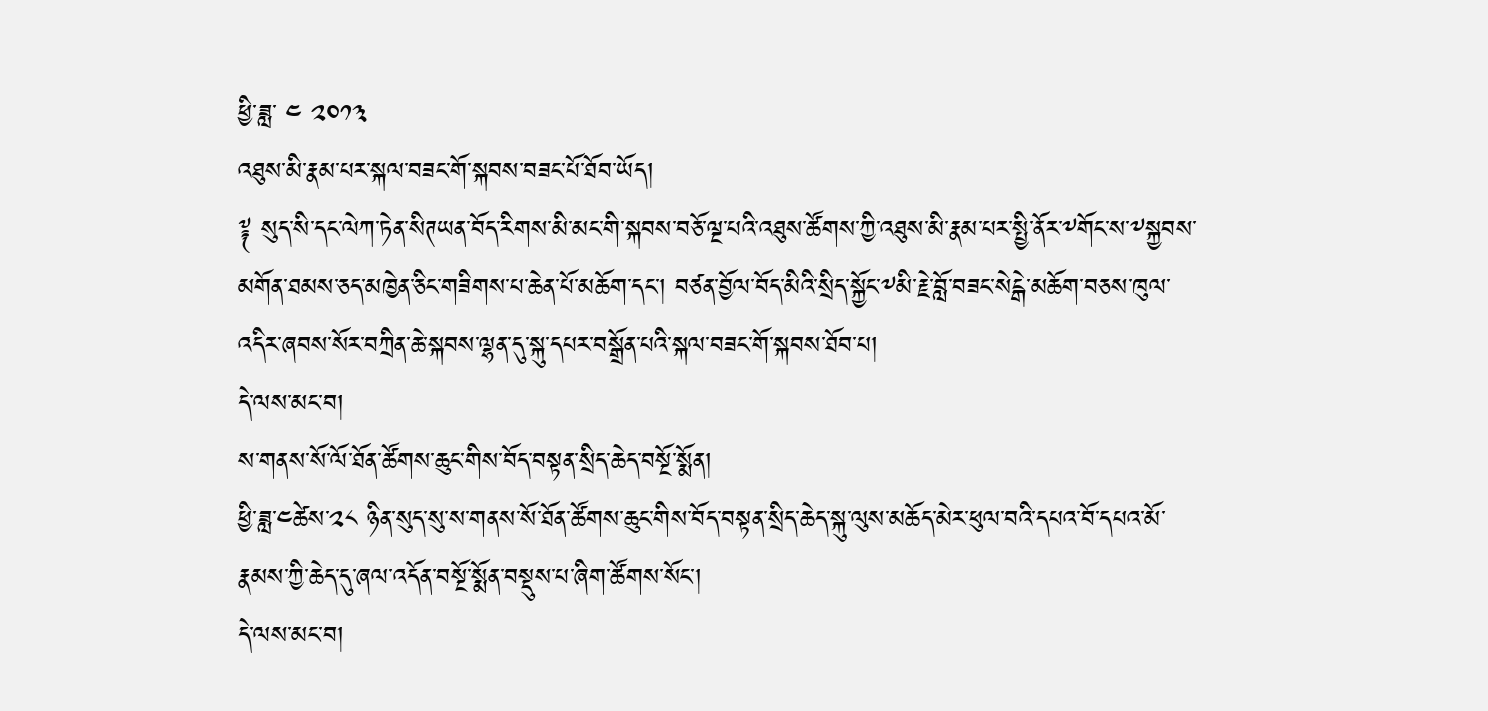ཕྱི་ཟླ་ ༤ ༢༠༡༣
འཐུས་མི་རྣམ་པར་སྐལ་བཟང་གོ་སྐབས་བཟང་པོ་ཐོབ་ཡོད།
༈ སུད་སི་དང་ལེཀ་ཏེན་སིཊཡན་བོད་རིགས་མི་མང་གི་སྐབས་བཅོ་ལྔ་པའི་འཐུས་ཚོགས་ཀྱི་འཐུས་མི་རྣམ་པར་སྤྱི་ནོར་༸གོང་ས་༸སྐྱབས་མགོན་ཐམས་ཅད་མཁྱེན་ཅིང་གཟིགས་པ་ཆེན་པོ་མཆོག་དང་། བཙན་བྱོལ་བོད་མིའི་སྲིད་སྐྱོང་༸མི་རྗེ་བློ་བཟང་སེངྒེ་མཆོག་བཅས་ཁུལ་འདིར་ཞབས་སོར་བཀྲིན་ཆེ་སྐབས་ལྷན་དུ་སྐུ་དཔར་བསྒྲོན་པའི་སྐལ་བཟང་གོ་སྐབས་ཐོབ་པ།
དེ་ལས་མང་བ།
ས་གནས་སོ་ལོ་ཐོན་ཚོགས་ཆུང་གིས་བོད་བསྟན་སྲིད་ཆེད་བསྔོ་སྨོན།
ཕྱི་ཟླ་༤ཚེས་༢༨ ཉིན་སུད་སུ་ས་གནས་སོ་ཐོན་ཚོགས་ཆུང་གིས་བོད་བསྟན་སྲིད་ཆེད་སྐུ་ལུས་མཆོད་མེར་ཕུལ་བའི་དཔའ་བོ་དཔའ་མོ་རྣམས་ཀྱི་ཆེད་དུ་ཞལ་འདོན་བསྔོ་སྨོན་བསྡུས་པ་ཞིག་ཚོགས་སོང་།
དེ་ལས་མང་བ།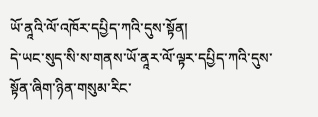ཡོ་ནཱའི་ལོ་འཁོར་དཔྱིད་ཀའི་དུས་སྟོན།
དེ་ཡང་སུད་སི་ས་གནས་ཡོ་ནཱར་ལོ་ལྟར་དཔྱིད་ཀའི་དུས་སྟོན་ཞིག་ཉིན་གསུམ་རིང་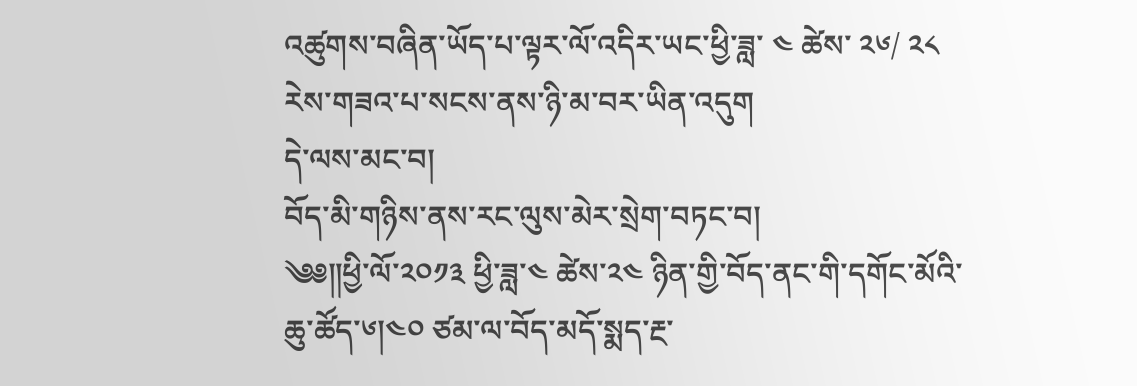འཚུགས་བཞིན་ཡོད་པ་ལྟར་ལོ་འདིར་ཡང་ཕྱི་ཟླ་ ༤ ཚེས་ ༢༦/ ༢༨ རེས་གཟའ་པ་སངས་ནས་ཉི་མ་བར་ཡིན་འདུག
དེ་ལས་མང་བ།
བོད་མི་གཉིས་ནས་རང་ལུས་མེར་སྲེག་བཏང་བ།
༄༅༎ཕྱི་ལོ་༢༠༡༣ ཕྱི་ཟླ་༤ ཚེས་༢༤ ཉིན་གྱི་བོད་ནང་གི་དགོང་མོའི་ཆུ་ཚོད་༦།༤༠ ཙམ་ལ་བོད་མདོ་སྨད་རྔ་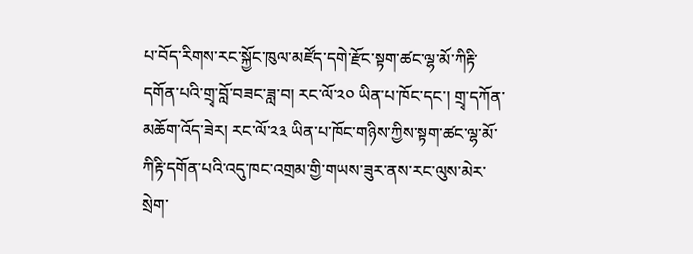པ་བོད་རིགས་རང་སྐྱོང་ཁུལ་མཛོད་དགེ་རྫོང་སྟག་ཚང་ལྷ་མོ་ཀིརྟི་དགོན་པའི་གྲྭ་བློ་བཟང་ཟླ་བ། རང་ལོ་༢༠ ཡིན་པ་ཁོང་དང་། གྲྭ་དཀོན་མཆོག་འོད་ཟེར། རང་ལོ་༢༣ ཡིན་པ་ཁོང་གཉིས་ཀྱིས་སྟག་ཚང་ལྷ་མོ་ཀིརྟི་དགོན་པའི་འདུ་ཁང་འགྲམ་གྱི་གཡས་ཟུར་ནས་རང་ལུས་མེར་སྲེག་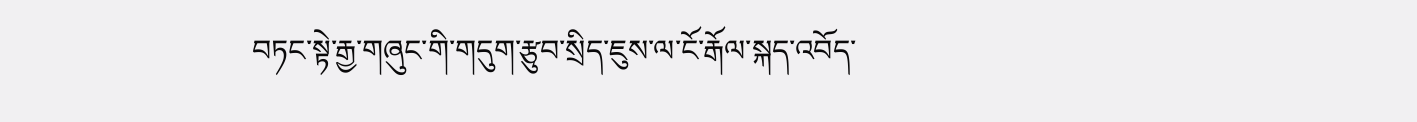བཏང་སྟེ་རྒྱ་གཞུང་གི་གདུག་རྩུབ་སྲིད་ཇུས་ལ་ངོ་རྒོལ་སྐད་འབོད་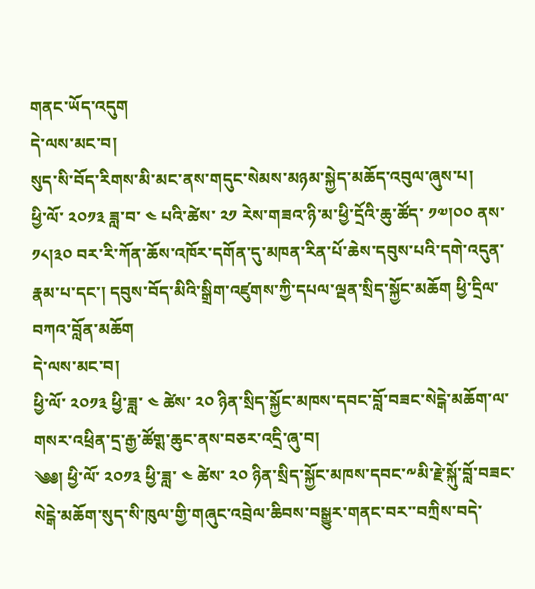གནང་ཡོད་འདུག
དེ་ལས་མང་བ།
སུད་སི་བོད་རིགས་མི་མང་ནས་གདུང་སེམས་མཉམ་སྐྱེད་མཆོད་འབུལ་ཞུས་པ།
ཕྱི་ལོ་ ༢༠༡༣ ཟླ་བ་ ༤ པའི་ཚེས་ ༢༡ རེས་གཟའ་ཉི་མ་ཕྱི་དྲོའི་ཆུ་ཚོད་ ༡༧།༠༠ ནས་ ༡༨།༣༠ བར་རི་ཀོན་ཆོས་འཁོར་དགོན་དུ་མཁན་རིན་པོ་ཆེས་དབུས་པའི་དགེ་འདུན་རྣམ་པ་དང་། དབུས་བོད་མིའི་སྒྲིག་འཛུགས་ཀྱི་དཔལ་ལྡན་སྲིད་སྐྱོང་མཆོག ཕྱི་དྲིལ་བཀའ་བློན་མཆོག
དེ་ལས་མང་བ།
ཕྱི་ལོ་ ༢༠༡༣ ཕྱི་ཟླ་ ༤ ཚེས་ ༢༠ ཉིན་སྲིད་སྐྱོང་མཁས་དབང་བློ་བཟང་སེངྒེ་མཆོག་ལ་གསར་འཕྲིན་དྲ་རྒྱ་ཚོགྶ་ཆུང་ནས་བཅར་འདྲི་ཞུ་བ།
༄༅། ཕྱི་ལོ་ ༢༠༡༣ ཕྱི་ཟླ་ ༤ ཚེས་ ༢༠ ཉིན་སྲིད་སྐྱོང་མཁས་དབང་༸མི་རྗེ་སྐོུ་བློ་བཟང་སེངྒེ་མཆོག་སུད་སི་ཁུལ་གྱི་གཞུང་འབྲེལ་ཆིབས་བསྒྱུར་གནང་བར་་བཀྲིས་བདེ་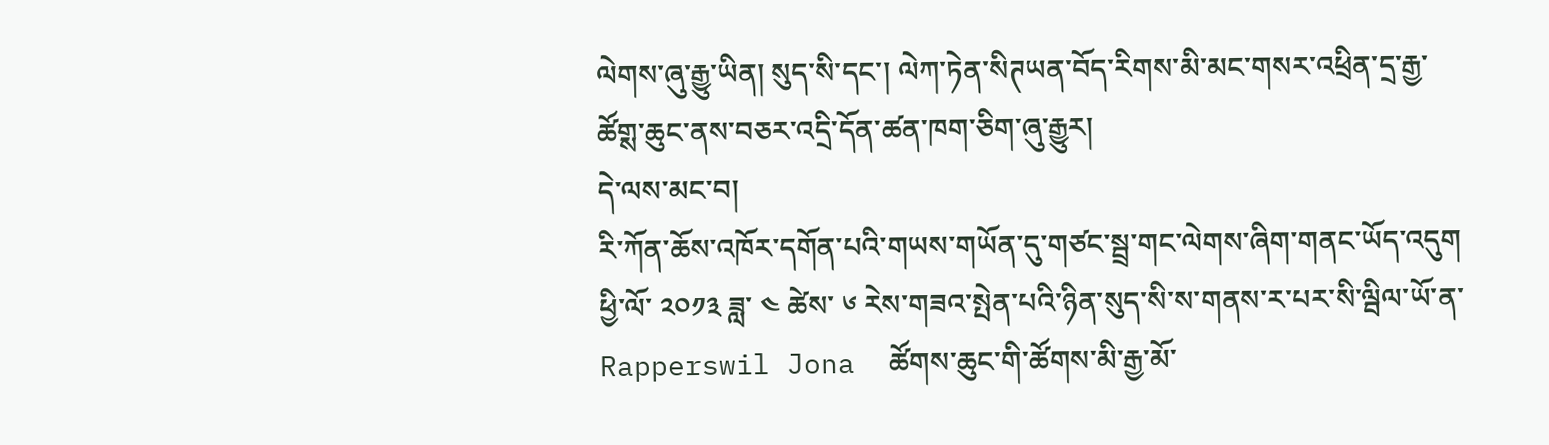ལེགས་ཞུ་རྒྱུ་ཡིན། སུད་སི་དང་། ལེཀ་ཏེན་སིཊཡན་བོད་རིགས་མི་མང་གསར་འཕྲིན་དྲ་རྒྱ་ཚོགྶ་ཆུང་ནས་བཅར་འདྲི་དོན་ཚན་ཁག་ཅིག་ཞུ་རྒྱུར།
དེ་ལས་མང་བ།
རི་ཀོན་ཆོས་འཁོར་དགོན་པའི་གཡས་གཡོན་དུ་གཙང་སྦྲ་གང་ལེགས་ཞིག་གནང་ཡོད་འདུག
ཕྱི་ལོ་ ༢༠༡༣ ཟླ་ ༤ ཚེས་ ༦ རེས་གཟའ་སྤེན་པའི་ཉིན་སུད་སི་ས་གནས་ར་པར་སི་ལྦིལ་ཡོ་ན་ Rapperswil Jona  ཚོགས་ཆུང་གི་ཚོགས་མི་རྒྱ་མོ་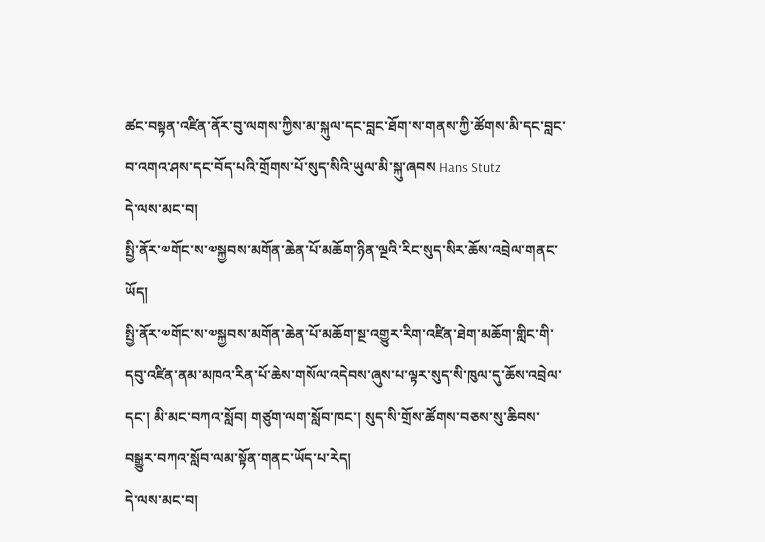ཚང་བསྟན་འཛིན་ནོར་བུ་ལགས་ཀྱིས་མ་སྐུལ་དང་བླང་ཐོག་ས་གནས་ཀྱི་ཚོགས་མི་དང་བླང་བ་འགའ་ཤས་དང་བོད་པའི་གྲོགས་པོ་སུད་སིའི་ཡུལ་མི་སྐུ་ཞབས Hans Stutz
དེ་ལས་མང་བ།
སྤྱི་ནོར་༧གོང་ས་༧སྐྱབས་མགོན་ཆེན་པོ་མཆོག་ཉིན་ལྔའི་རིང་སུད་སིར་ཆོས་འབྲེལ་གནང་ཡོད།
སྤྱི་ནོར་༧གོང་ས་༧སྐྱབས་མགོན་ཆེན་པོ་མཆོག་སྔ་འགྱུར་རིག་འཛིན་ཐེག་མཆོག་གླིང་གི་དབུ་འཛིན་ནམ་མཁའ་རིན་པོ་ཆེས་གསོལ་འདེབས་ཞུས་པ་ལྟར་སུད་སི་ཁུལ་དུ་ཆོས་འབྲེལ་དང་། མི་མང་བཀའ་སློབ། གཙུག་ལག་སློབ་ཁང་། སུད་སི་གྲོས་ཚོགས་བཅས་སུ་ཆིབས་བསྒྱུར་བཀའ་སློབ་ལམ་སྟོན་གནང་ཡོད་པ་རེད།
དེ་ལས་མང་བ།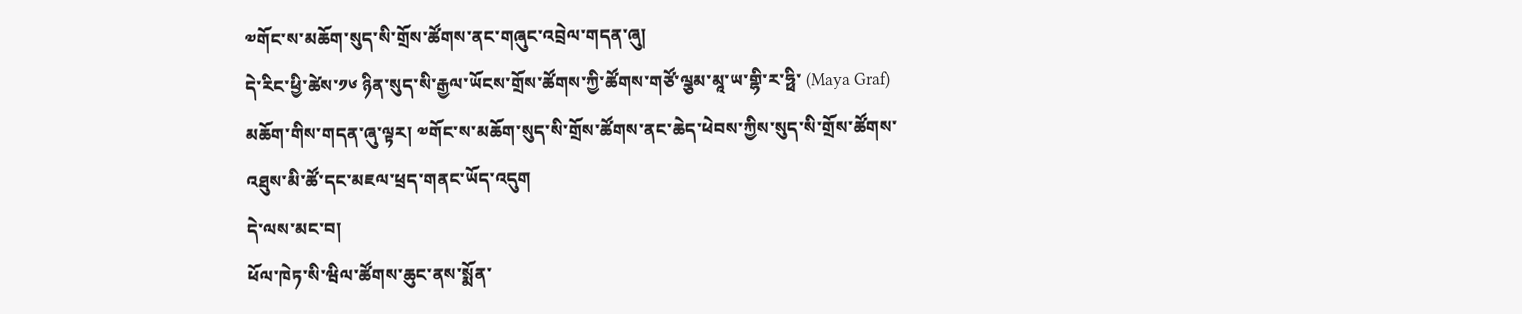༧གོང་ས་མཆོག་སུད་སི་གྲོས་ཚོགས་ནང་གཞུང་འབྲེལ་གདན་ཞུ།
དེ་རིང་ཕྱི་ཚེས་༡༦ ཉིན་སུད་སི་རྒྱལ་ཡོངས་གྲོས་ཚོགས་ཀྱི་ཚོགས་གཙོ་ལྕམ་མཱ་ཡ་གྷི་ར་ཧྥི་ (Maya Graf) མཆོག་གིས་གདན་ཞུ་ལྟར། ༧གོང་ས་མཆོག་སུད་སི་གྲོས་ཚོགས་ནང་ཆེད་ཕེབས་ཀྱིས་སུད་སི་གྲོས་ཚོགས་འཐུས་མི་ཚོ་དང་མཇལ་ཕྲད་གནང་ཡོད་འདུག
དེ་ལས་མང་བ།
ཕོལ་ཁེཏ་སི་ཝིལ་ཚོགས་ཆུང་ནས་སྨོན་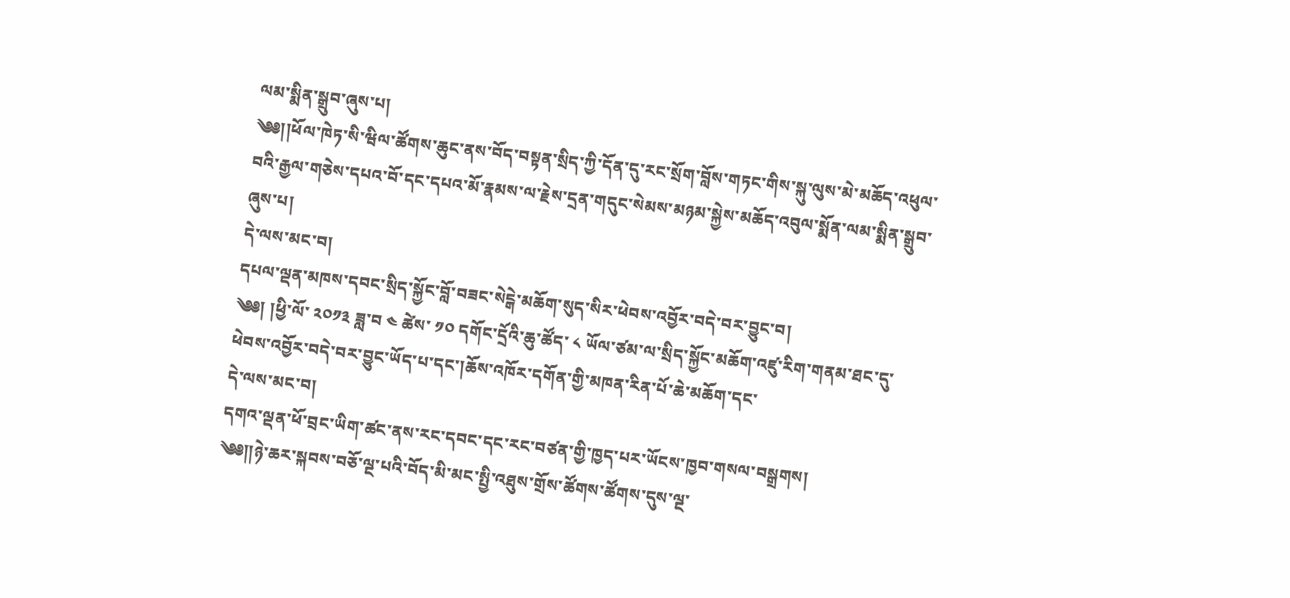ལམ་སྨིན་སྒྲུབ་ཞུས་པ།
༄༅།།ཕོལ་ཁེཏ་སི་ཝིལ་ཚོགས་ཆུང་ནས་བོད་བསྟན་སྲིད་ཀྱི་དོན་དུ་རང་སྲོག་བློས་གཏང་གིས་སྐུ་ལུས་མེ་མཆོད་འཕུལ་བའི་རྒྱལ་གཅེས་དཔའ་བོ་དང་དཔའ་མོ་རྣམས་ལ་རྗེས་དྲན་གདུང་སེམས་མཉམ་སྐྱེས་མཆོད་འབུལ་སྨོན་ལམ་སྨིན་སྒྲུབ་ཞུས་པ།
དེ་ལས་མང་བ།
དཔལ་ལྡན་མཁས་དབང་སྲིད་སྐྱོང་བློ་བཟང་སེངྒེ་མཆོག་སུད་སིར་ཕེབས་འབྱོར་བདེ་བར་བྱུང་བ།
༄༅། །ཕྱི་ལོ་ ༢༠༡༣ ཟླ་བ ༤ ཚེས་ ༡༠ དགོང་དྲོའི་ཆུ་ཚོད་ ༨ ཡོལ་ཙམ་ལ་སྲིད་སྐྱོང་མཆོག་འཛུ་རིག་གནམ་ཐང་དུ་ཕེབས་འབྱོར་བདེ་བར་བྱུང་ཡོད་པ་དང་།ཆོས་འཁོར་དགོན་གྱི་མཁན་རིན་པོ་ཆེ་མཆོག་དང་
དེ་ལས་མང་བ།
དགའ་ལྡན་ཕོ་བྲང་ཡིག་ཚང་ནས་རང་དབང་དང་རང་བཙན་གྱི་ཁྱད་པར་ཡོངས་ཁྱབ་གསལ་བསྒྲགས།
༄༅༎ཉེ་ཆར་སྐབས་བཅོ་ལྔ་པའི་བོད་མི་མང་སྤྱི་འཐུས་གྲོས་ཚོགས་ཚོགས་དུས་ལྔ་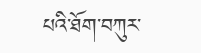པའི་ཐོག་བཀུར་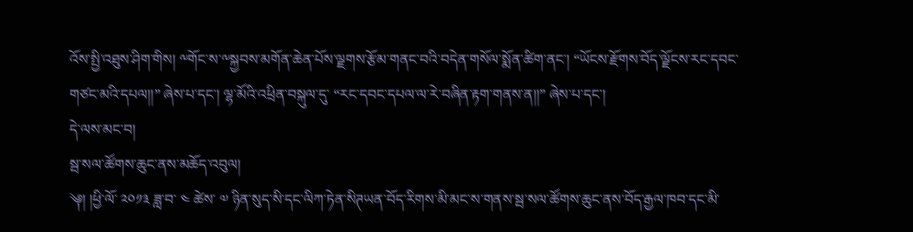འོས་སྤྱི་འཐུས་ཤིག་གིས། ༸གོང་ས་༸སྐྱབས་མགོན་ཆེན་པོས་ལྗགས་རྩོམ་གནང་བའི་བདེན་གསོལ་སྨོན་ཚིག་ནང་། “ཡོངས་རྫོགས་བོད་ལྗོངས་རང་དབང་གཙང་མའི་དཔལ།།” ཞེས་པ་དང་། ལྷ་མོའི་འཕྲིན་བསྐུལ་དུ་ “རང་དབང་དཔལ་ལ་རེ་བཞིན་རྟག་གནས་ན།།” ཞེས་པ་དང་།
དེ་ལས་མང་བ།
སྦ་སལ་ཚོགས་ཆུང་ནས་མཆོད་འབུལ།
༆། །ཕྱི་ལོ་ ༢༠༡༣ ཟླ་བ་ ༤ ཚེས་ ༧ ཉིན་སུད་སི་དང་ལིཀ་ཏེན་སིཊཡན་བོད་རིགས་མི་མང་ས་གནས་སྦ་སལ་ཚོགས་ཆུང་ནས་བོད་རྒྱལ་ཁབ་དང་མི་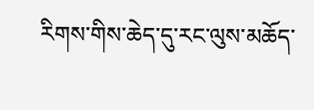རིགས་གིས་ཆེད་དུ་རང་ལུས་མཆོད་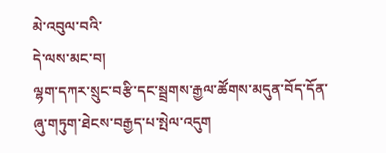མེ་འབུལ་བའི་
དེ་ལས་མང་བ།
ལྷག་དཀར་སྲུང་བརྩི་དང་སྦྲགས་རྒྱལ་ཚོགས་མདུན་བོད་དོན་ཞུ་གཏུག་ཐེངས་བརྒྱད་པ་སྤེལ་འདུག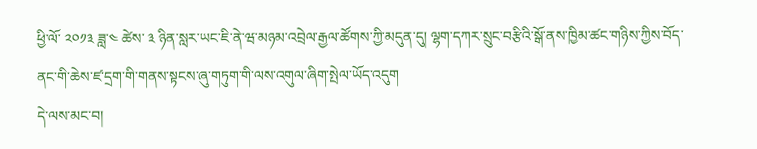ཕྱི་ལོ་ ༢༠༡༣ ཟླ་༤ ཚེས་ ༣ ཉིན་སླར་ཡང་ཇི་ནེ་ཝ་མཉམ་འབྲེལ་རྒྱལ་ཚོགས་ཀྱི་མདུན་དུ། ལྷག་དཀར་སྲུང་བརྩིའི་སྒོ་ནས་ཁྱིམ་ཚང་གཉིས་ཀྱིས་བོད་ནང་གི་ཆེས་ཛ་དྲག་གི་གནས་སྟངས་ཞུ་གཏུག་གི་ལས་འགུལ་ཞིག་སྤེལ་ཡོད་འདུག
དེ་ལས་མང་བ།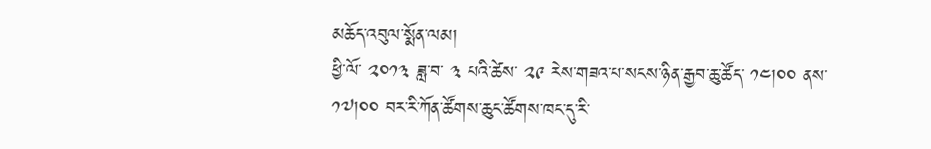མཆོད་འབུལ་སྨོན་ལམ།
ཕྱི་ལོ་ ༢༠༡༣ ཟླ་བ་ ༣ པའི་ཚེས་ ༢༩ རེས་གཟའ་པ་སངས་ཉིན་རྒྱབ་ཆུ་ཚོད་ ༡༤།༠༠ ནས་ ༡༧།༠༠ བར་རི་ཀོན་ཚོགས་ཆུང་ཚོགས་ཁང་དུ་རི་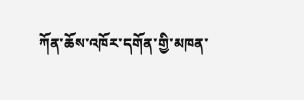ཀོན་ཆོས་འཁོར་དགོན་གྱི་མཁན་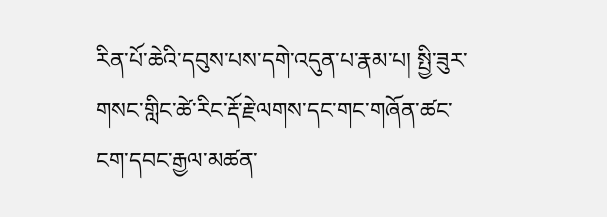རིན་པོ་ཆེའི་དབུས་པས་དགེ་འདུན་པ་རྣམ་པ། སྤྱི་ཟུར་གསང་གླིང་ཚེ་རིང་རྡོ་རྗེ་ལགས་དང་གང་གཞོན་ཚང་ངག་དབང་རྒྱལ་མཚན་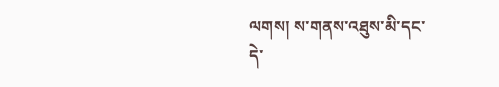ལགས། ས་གནས་འཐུས་མི་དང་
དེ་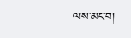ལས་མང་བ།